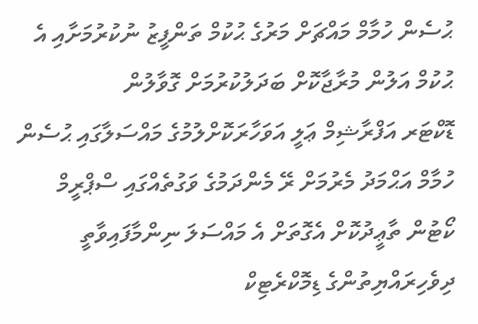ޙުސެން ހުމާމް މައްޗަށް މަރުގެ ޙުކުމް ތަންފީޒު ނުކުރުމަށާއި އެ ޙުކުމް އަލުން މުރާޖާކޮށް ބަދަލުކުރުމަށް ގޮވާލުން
ޑޮކްޓަރ އަފްރާޝިމް ޢަލީ އަވަހާރަކޮށްލުމުގެ މައްސަލާގައި ޙުސެން ހުމާމް އަޙްމަދު މެރުމަށް ރޭ މެންދަމުގެ ވަގުތެއްގައި ސްޕްރީމް ކޯޓުން ތާޢީދުކޮށް އެގޮތަށް އެ މައްސަލަ ނިންމާފައިވާތީ ދިވެހިރައްޔިތުންގެ ޑިމޮކްރެޓިކް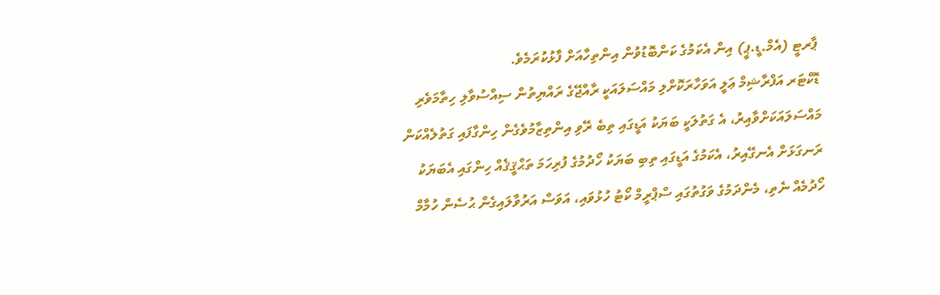ޕާރޓީ (އެމް.ޑީ.ޕީ) އިން އެކަމުގެ ކަންބޮޑުވުން އިންތިހާއަށް ފާޅުކުރަމެވެ.
ޑޮކްޓަރ އަފްރާޝިމް ޢަލީ އަވަހާރަކޮށްލި މައްސަލައަކީ ރާއްޖޭގެ ރައްޔިތުން ސިއްސުވާލި ހިތާމަވެރި މައްސަލައަކަށްވާއިރު، އެ ގަތުލަކީ ބަޔަކު އަޑީގައި ތިބެ ރޭވި އިންތިޒާމުވެގެން ހިންގާފައި ގަތުލެއްކަން ރަނގަޅަށް އެނގޭއިރު، އެކަމުގެ އަޑީގައި ތިބި ބަޔަކު ހޯދުމުގެ ފުރިހަމަ ތަޙްޤީޤެއް ހިންގައި އެބަޔަކު ހޯދުމެއް ނެތި، މެންދަމުގެ ވަގުތުގައި ސްޕްރީމް ކޯޓު ހުޅުވައި، އަވަސް އަރުވާލައިގެން ޙުސެން ހުމާމް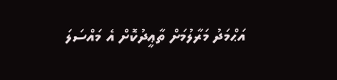އަޙްމަދު މަރާލުމަށް ތާޢީދުކޮށް އެ މައްސަލަ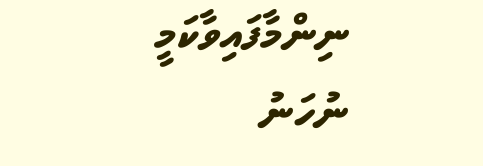ނިންމާފައިވާކަމީ ނުހަނު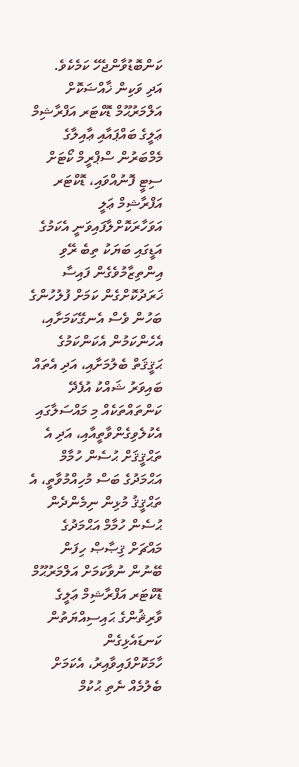ކަންބޮޑުވާންޖެހޭ ކަމެކެވެ.
އަދި ވަކިން ޚާއްޟަކޮށް އަލްމަރުޙޫމް ޑޮކްޓަރ އަފްރާޝިމް ޢަލީގެ ބައްޕައާއި ޢާއިލާގެ މެމްބަރުން ސްޕްރީމް ކޯޓަށް ސިޓީ ފޮނުއްވައި، ޑޮކްޓަރ އަފްރާޝިމް ޢަލީ އަވަހާރަކޮށްލާފައިވަނީ އެކަމުގެ އަޑީގައި ބަޔަކު ތިބެ ރޭވި އިންތިޒާމުވެގެން ފައިސާ ޚަރަދުކޮށްގެން ކަމަށް ފުލުހުންގެ ބަހުން ވެސް އެނގޭކަމަށާއި، އެހެންކަމުން އެކަންކަމުގެ ޙަޤީޤަތް ބެލުމަށާއި، އަދި އެތައް ބައިވަރު ޝައްކު އުފެދޭ ކަންތައްތަކެއް މި މައްސަލާގައި އެކުލެވިގެންވާތީއާއި، އަދި އެ ތަޙްޤީޤަށް ޙުސެން ހުމާމް އަޙްމަދުގެ ބަސް މުހިއްމުވާތީ، އެ ތަޙްޤީޤު މުޅިން ނިމެންދެން ޙުސެން ހުމާމް އަޙްމަދުގެ މައްޗަށް ޤިޞާޞް ހިފަން ބޭނުން ނުވާކަމަށް އަލްމަރުޙޫމް ޑޮކްޓަރ އަފްރާޝިމް ޢަލީގެ ވާރިޘުންގެ ޙައިސިއްޔަތުން ކަނޑައެޅިގެން ހާމަކޮށްފައިވާއިރު، އެކަމަށް ބެލުމެއް ނެތި ޙުކުމް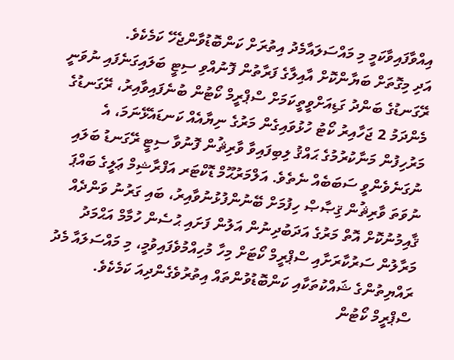އިއްވާފައިވާކަމީ މި މައްސަލައާމެދު އިތުރަށް ކަންބޮޑުވާންޖެހޭ ކަމެކެވެ.
އަދި މިގޮތަށް ބަޔާންކޮށް އާއިލާގެ ފަރާތުން ފޮނުއްވި ސިޓީ ބަލައިގަނެފައި ނުވަނީ ރޭގަނޑުގެ ބަންދު ގަޑިއަށްވީތީކަމަށް ސްޕްރީމް ކޯޓުން ބުނެފައިވާއިރު، ރޭގަނޑުގެ މެންދަމު 2 ޖަހާއިރު ކޯޓު ހުޅުވައިގެން މަރުގެ ނިޔާއެއް ކަނޑައެޅޭނަމަ، އެ މަރުހިފުން މަނާކުރުމުގެ ޙައްޤު ލިބިފައިވާ ވާރިޘުން ފޮނުވާ ސިޓީ ރޭގަނޑު ބަލައި ނުގަނެވެންވީ ސަބަބެއް ނެތެވެ. އަލްމަރުޙޫމް ޑޮކްޓަރ އަފްރާޝިމް ޢަލީގެ ބައްޕަ ނުވަތަ ވާރިޘުން ޤިޞާޞް ހިފުމަށް ބޭނުންފުޅުނުވާއިރު، ބައި ގަރުނު ވަންދެއް ޤާއިމުނުކޮށް އޮތް މަރުގެ އަދަބުދިނުން އަލުން ފަށައި ޙުސެން ހުމާމް އަޙްމަދު މަރާލުން ސަރުކާރަށާއި ސްޕްރީމް ކޯޓަށް މިހާ މުހިއްމުވެފައިވުމީ، މި މައްސަލައާ މެދު ރައްޔިތުންގެ ޝައްކުތަކާއި ކަންބޮޑުވުންތައް އިތުރުވެގެންދިއަ ކަމެކެވެ.
ސްޕްރީމް ކޯޓުން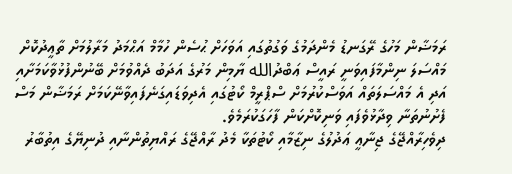ރަމަޟާން މަހުގެ ރޭގަނޑު މެންދަމުގެ ވަގުތުގައި އަވަހަށް ޙުސެން ހުމާމް އަޙްމަދު މަރާލުމަށް ތާޢީދުކޮށް މައްސަލަ ނިންމާފައިވަނީ ރައީސް ޢަބްދުالله ޔާމިން މަރުގެ އަދަބު ދެއްވުމަށް ބޭނުންފުޅުވާކަމަށާއި އަދި އެ މައްސަލަތައް އަވަސްކުރުމަށް ސްޕްރީމް ކޯޓުގައި އެދިވަޑައިގަނެފައިވާނޭކަމަށް ރަމަޟާން މަސް ފެށުނުތަނާ ވިދާޅުވެފައި ވަނިކޮށްކަން ފާހަގަކުރަމެވެ.
ދިވެހިރާއްޖޭގެ ޖިނާޢީ ޢަދުލުގެ ނިޒާމާއި ކޯޓުތަކާ މެދު ރާއްޖޭގެ ރައްޔިތުންނާއި ދުނިޔޭގެ އިތުބާރު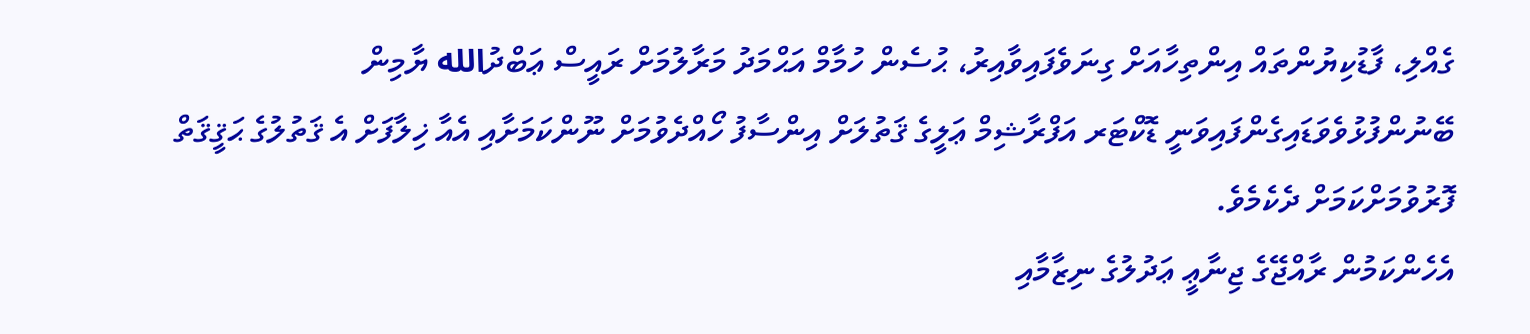ގެއްލި، ފާޑުކިޔުންތައް އިންތިހާއަށް ގިނަވެފައިވާއިރު، ޙުސެން ހުމާމް އަޙްމަދު މަރާލުމަށް ރައީސް ޢަބްދުالله ޔާމިން ބޭނުންފުޅުވެވަޑައިގެންފައިވަނީ ޑޮކްޓަރ އަފްރާޝިމް ޢަލީގެ ޤަތުލަށް އިންސާފު ހޯއްދެވުމަށް ނޫންކަމަށާއި އެއާ ޚިލާފަށް އެ ޤަތުލުގެ ޙަޤީޤަތް ފޮރުވުމަށްކަމަށް ދެކެމެވެ.
އެހެންކަމުން ރާއްޖޭގެ ޖިނާޢީ ޢަދުލުގެ ނިޒާމާއި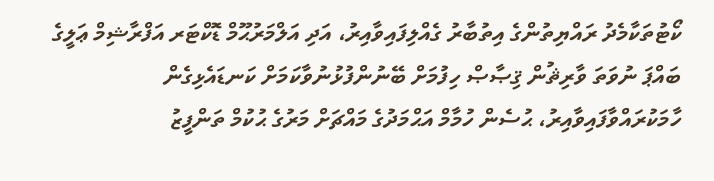ކޯޓުތަކާމެދު ރައްޔިތުންގެ އިތުބާރު ގެއްލިފައިވާއިރު، އަދި އަލްމަރުޙޫމް ޑޮކްޓަރ އަފްރާޝިމް ޢަލީގެ ބައްޕަ ނުވަތަ ވާރިޘުން ޤިޞާޞް ހިފުމަށް ބޭނުންފުޅުނުވާކަމަށް ކަނޑައެޅިގެން ހާމަކުރައްވާފައިވާއިރު، ޙުސެން ހުމާމް އަޙްމަދުގެ މައްޗަށް މަރުގެ ޙުކުމް ތަންފީޒު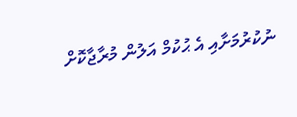ނުކުރުމަށާއި އެ ޙުކުމް އަލުން މުރާޖާކޮށް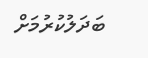ބަދަލުކުރުމަށް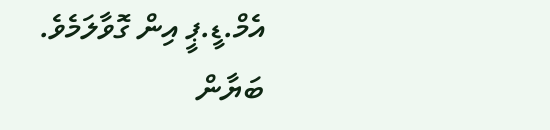އެމް.ޑީ.ޕީ އިން ގޮވާލަމެވެ.
ބަޔާން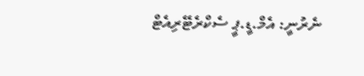ނެރުނީ: އެމް.ޑީ.ޕީ ސެކްރެޓޭރިއެޓް